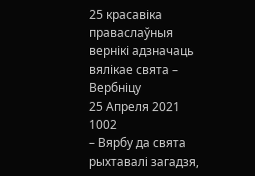25 красавіка праваслаўныя вернікі адзначаць вялікае свята – Вербніцу
25 Апреля 2021
1002
– Вярбу да свята рыхтавалі загадзя,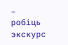– робіць экскурс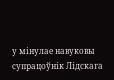у мінулае навуковы супрацоўнік Лідскага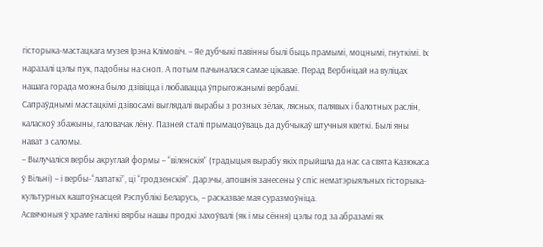гісторыка-мастацкага музея Ірэна Клімовіч. – Яе дубчыкі павінны былі быць прамымі, моцнымі, гнуткімі. Іх наразалі цэлы пук, падобны на сноп. А потым пачыналася самае цікавае. Перад Вербніцай на вуліцах нашага горада можна было дзівіцца і любавацца ўпрыгожанымі вербамі.
Сапраўднымі мастацкімі дзівосамі выглядалі вырабы з розных зёлак, лясных, палявых і балотных раслін, каласкоў збажыны, галовачак лёну. Пазней сталі прымацоўваць да дубчыкаў штучныя кветкі. Былі яны нават з саломы.
– Вылучаліся вербы акруглай формы – “віленскія” (традыцыя вырабу якіх прыйшла да нас са свята Казюкаса ў Вільні) – і вербы-“лапаткі”, ці “гродзенскія”. Дарэчы, апошнія занесены ў спіс нематэрыяльных гісторыка-культурных каштоўнасцей Рэспублікі Беларусь, – расказвае мая суразмоўніца.
Асвячоныя ў храме галінкі вярбы нашы продкі захоўвалі (як і мы сёння) цэлы год за абразамі як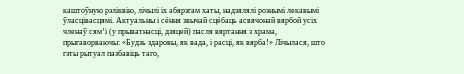каштоўную рэліквію, лічылі іх абярэгам хаты, надзялялі рознымі лекавымі ўласцівасцямі. Актуальны і сёння звычай сцёбаць асвячонай вярбой усіх членаў сям’і (у прыватнасці, дзяцей) пасля вяртання з храма, прыгаворваючы: «Будзь здаровы, як вада, і расцi, як вярба!» Лічылася, што гэты рытуал пазбавіць таго,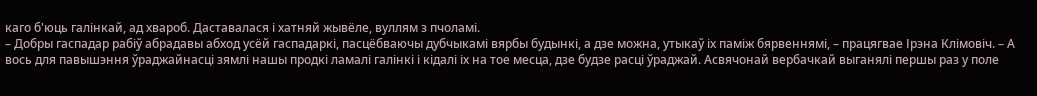каго б'юць галінкай, ад хвароб. Даставалася і хатняй жывёле, вуллям з пчоламі.
– Добры гаспадар рабіў абрадавы абход усёй гаспадаркі, пасцёбваючы дубчыкамі вярбы будынкі, а дзе можна, утыкаў іх паміж бярвеннямі, – працягвае Ірэна Клімовіч. – А вось для павышэння ўраджайнасці зямлі нашы продкі ламалі галінкі і кідалі іх на тое месца, дзе будзе расці ўраджай. Асвячонай вербачкай выганялі першы раз у поле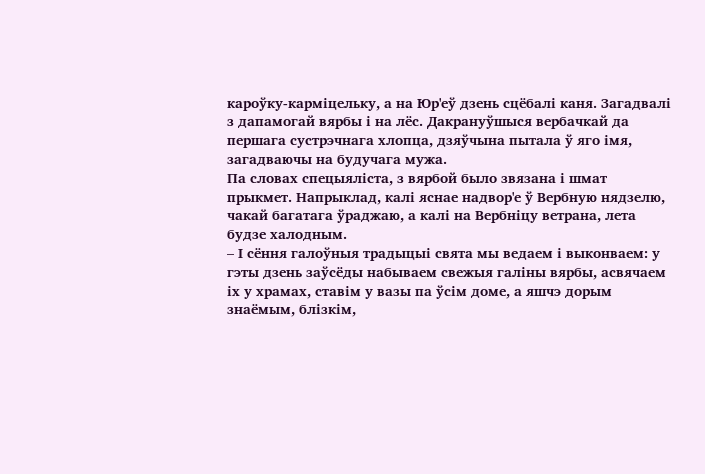кароўку-карміцельку, а на Юр'еў дзень сцёбалі каня. Загадвалі з дапамогай вярбы і на лёс. Дакрануўшыся вербачкай да першага сустрэчнага хлопца, дзяўчына пытала ў яго імя, загадваючы на будучага мужа.
Па словах спецыяліста, з вярбой было звязана і шмат прыкмет. Напрыклад, калі яснае надвор'е ў Вербную нядзелю, чакай багатага ўраджаю, а калі на Вербніцу ветрана, лета будзе халодным.
– І сёння галоўныя традыцыі свята мы ведаем і выконваем: у гэты дзень заўсёды набываем свежыя галіны вярбы, асвячаем іх у храмах, ставім у вазы па ўсім доме, а яшчэ дорым знаёмым, блізкім,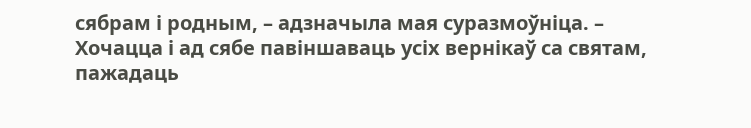сябрам і родным, – адзначыла мая суразмоўніца. – Хочацца і ад сябе павіншаваць усіх вернікаў са святам, пажадаць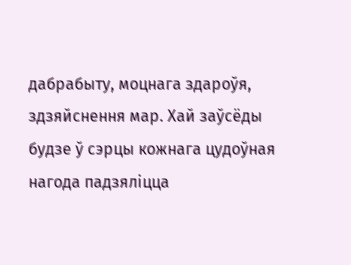дабрабыту, моцнага здароўя, здзяйснення мар. Хай заўсёды будзе ў сэрцы кожнага цудоўная нагода падзяліцца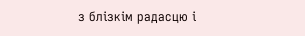з блізкім радасцю і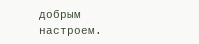добрым настроем.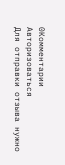0Комментарии
Авторизоваться
Для отправки отзыва нужно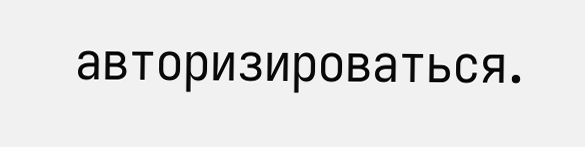авторизироваться.